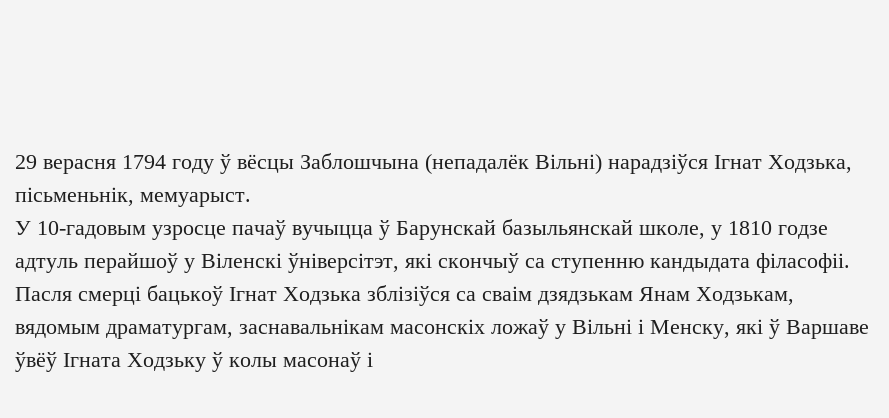29 верасня 1794 году ў вёсцы Заблошчына (непадалёк Вільні) нарадзіўся Ігнат Ходзька, пісьменьнік, мемуарыст.
У 10-гадовым узросце пачаў вучыцца ў Барунскай базыльянскай школе, у 1810 годзе адтуль перайшоў у Віленскі ўніверсітэт, які скончыў са ступенню кандыдата філасофіі. Пасля смерці бацькоў Ігнат Ходзька зблізіўся са сваім дзядзькам Янам Ходзькам, вядомым драматургам, заснавальнікам масонскіх ложаў у Вільні і Менску, які ў Варшаве ўвёў Ігната Ходзьку ў колы масонаў і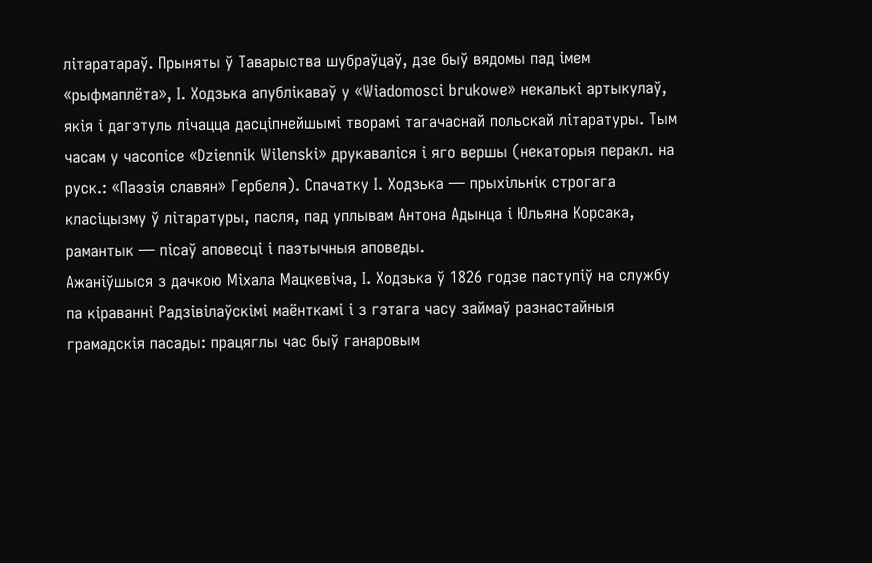літаратараў. Прыняты ў Таварыства шубраўцаў, дзе быў вядомы пад імем «рыфмаплёта», І. Xодзька апублікаваў у «Wiadomosci brukowe» некалькі артыкулаў, якія і дагэтуль лічацца дасціпнейшымі творамі тагачаснай польскай літаратуры. Тым часам у часопісе «Dziennik Wilenski» друкаваліся і яго вершы (некаторыя перакл. на руск.: «Паэзія славян» Гербеля). Спачатку І. Ходзька — прыхільнік строгага класіцызму ў літаратуры, пасля, пад уплывам Антона Адынца і Юльяна Корсака, рамантык — пісаў аповесці і паэтычныя аповеды.
Ажаніўшыся з дачкою Міхала Мацкевіча, І. Ходзька ў 1826 годзе паступіў на службу па кіраванні Радзівілаўскімі маёнткамі і з гэтага часу займаў разнастайныя грамадскія пасады: працяглы час быў ганаровым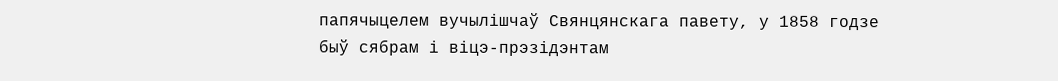папячыцелем вучылішчаў Свянцянскага павету, у 1858 годзе быў сябрам і віцэ-прэзідэнтам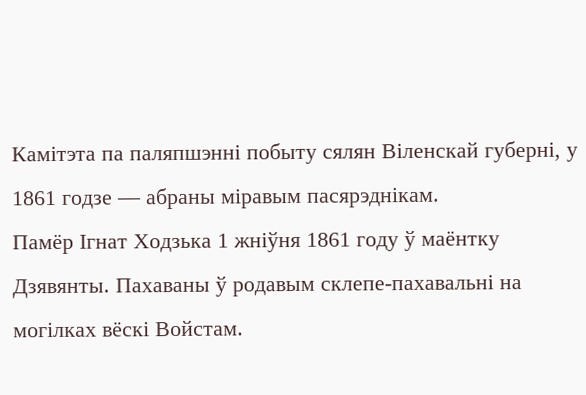Камітэта па паляпшэнні побыту сялян Віленскай губерні, у 1861 годзе — абраны міравым пасярэднікам.
Памёр Ігнат Ходзька 1 жніўня 1861 году ў маёнтку Дзявянты. Пахаваны ў родавым склепе-пахавальні на могілках вёскі Войстам.